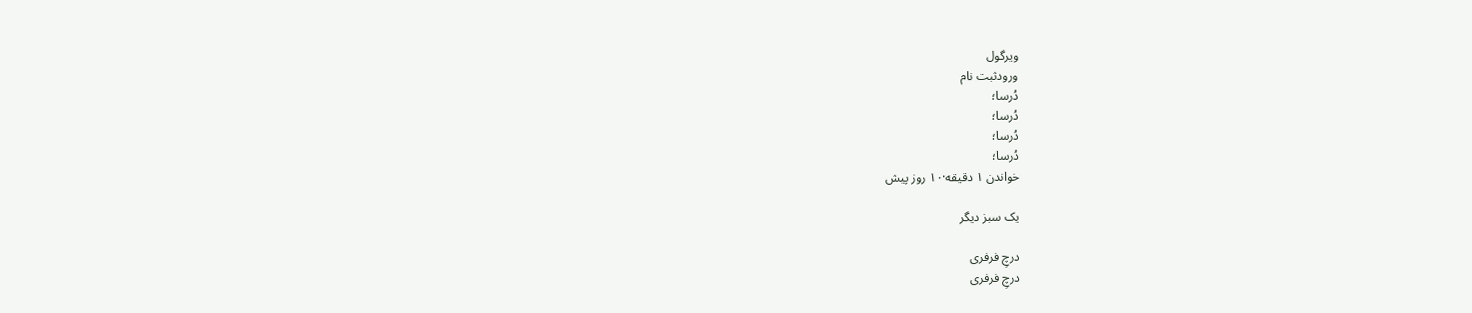ویرگول
ورودثبت نام
دُرسا؛
دُرسا؛
دُرسا؛
دُرسا؛
خواندن ۱ دقیقه·۱۰ روز پیش

یک سبز دیگر

درچِ فرفری
درچِ فرفری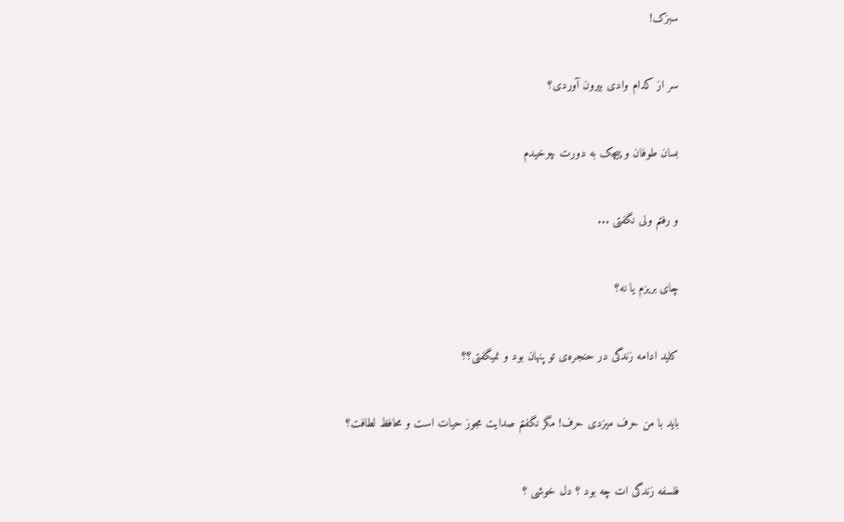سبزک!

سر از کدام وادی بیرون آوردی؟

بسان طوفان و پیچک به دورت چرخیدم

و رفتم ولی نگفتی ...

چای بریزم یا نه؟

کلید ادامه زندگی در حنجره‌ی تو پنهان بود و نمیگفتی؟؟

باید با من حرف میزدی حرف! مگر نگفتم صدایت مجوز حیات است و محافظ لطافت؟

فلسفه زندگی ات چه بود ؟ دل خوشی ؟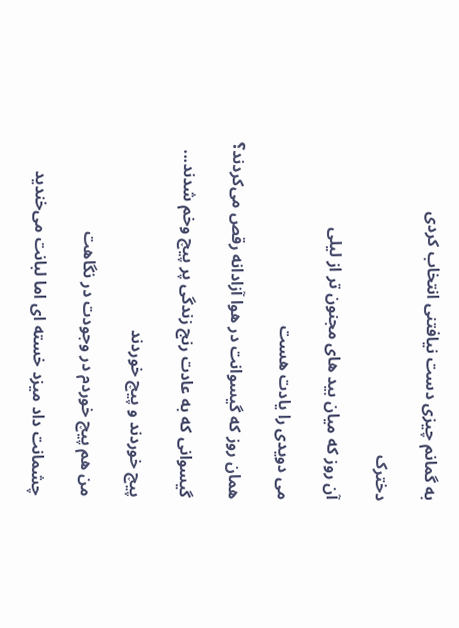به گمانم چیزی دست نیافتنی انتخاب کردی

دخترک

آن روز که میان بید های مجنون تر از لیلی

می دویدی را یادت هست

همان روز که گیسوانت در هوا آزادانه رقص می‌کردند؟

گیسوانی که به عادت رنج زندگی پر پیچ‌ وخم شدند...

پیچ خوردند و پیچ خوردند

من هم پیچ خوردم در وجودت در نگاهت

چشمانت داد میزد خسته ای اما لبانت می‌خندید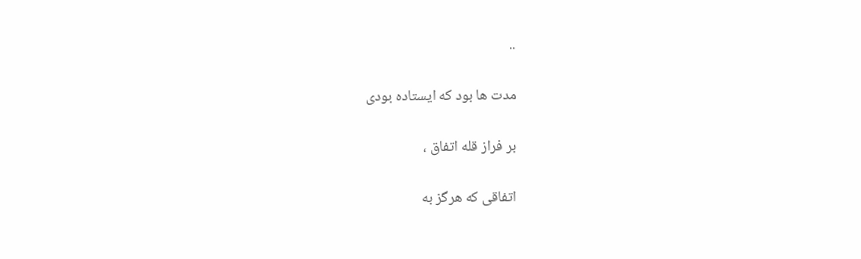..

مدت ها بود که ایستاده بودی

بر فراز قله اتفاق ،

اتفاقی که هرگز به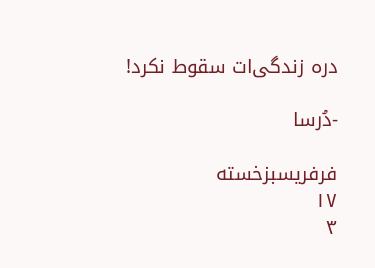دره زندگی‌ات سقوط نکرد!

-دُرسا

فرفریسبزخسته
۱۷
۳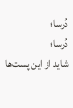دُرسا؛
دُرسا؛
شاید از این پست‌ها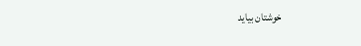خوشتان بیاید